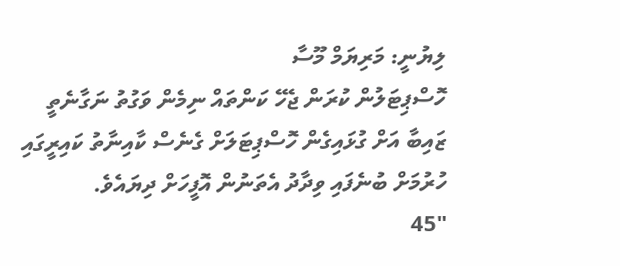ލިޔުނީ: މަރިޔަމް މޫސާ
ހޮސްޕިޓަލުން ކުރަން ޖެހޭ ކަންތައް ނިމެން ވަގުތު ނަގާނެތީ ޒައިބާ އަށް ގުޅައިގެން ހޮސްޕިޓަލަށް ގެނެސް ކާއިނާތު ކައިރީގައި ހުރުމަށް ބުނެފައި ވިދާދު އެތަނުން އޮފީހަށް ދިޔައެވެ.
"45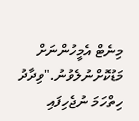މިނެޓް އެމީހުންނަށް މަޑުކޮށްނުލެވުނު."ވިދާދު ހިތްހަމަ ނުޖެހިފައި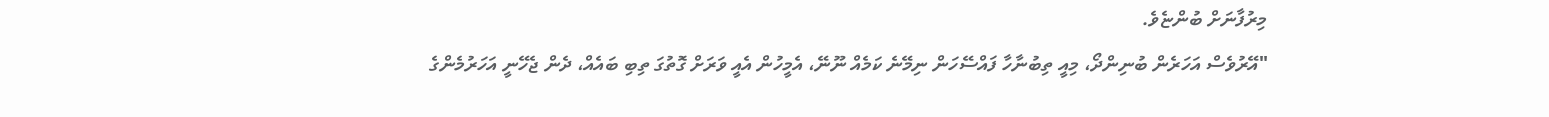މިރުފާނަށް ބުންޏެވެ.
"އޭރުވެސް އަހަރެން ބުނިންދޯ، މިއީ ތިބުނާހާ ފައްސޭހަން ނިމޭނެ ކަމެއް ނޫނޭ، އެމީހުން އެއީ ވަރަށް ގޮތުގަ ތިބި ބައެއް، ދެން ޖެހޭނީ އަހަރުމެންގެ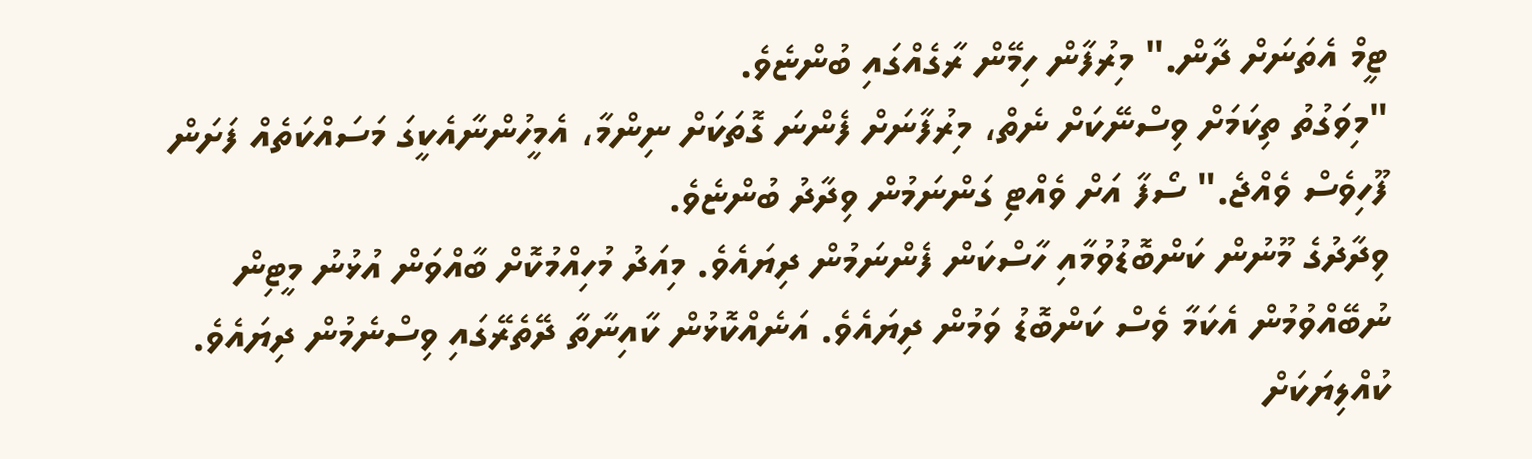ޓީމް އެތަނަށް ދާން." މިރުފާން ހިމޭން ރާގެއްގައި ބުންޏެވެ.
"މިވަގުތު ތިކަމަށް ވިސްނޭކަށް ނެތް، މިރުފާނަށް ފެންނަ ގޮތަކަށް ނިންމާ، އެމީހުންނާއެކީގަ މަސައްކަތެއް ފަށަން ފޫހިވެސް ވެއްޖެ." ސޯފާ އަށް ވެއްޓި ގަންނަމުން ވިދާދު ބުންޏެވެ.
ވިދާދުގެ މޫނުން ކަންބޮޑުވުމާއި ހާސްކަން ފެންނަމުން ދިޔައެވެ. މިއަދު މުހިއްމުކޮށް ބާއްވަން އުޅުނު މީޓިން ނުބޭއްވުމުން އެކަމާ ވެސް ކަންބޮޑު ވަމުން ދިޔައެވެ. އަނެއްކޮޅުން ކާއިނާތާ ދޭތެރޭގައި ވިސްނެމުން ދިޔައެވެ. ކުއްލިޔަކަށް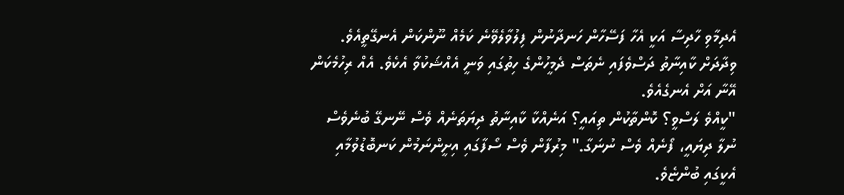އެދިމާވި ހާދިސާ އަކީ އެހާ ފަސޭހާން ހަނދާނުން ފިލުވާލެވޭނެ ކަމެއް ނޫންކަން އެނގޭތީއެވެ. ވިދާދަށް ކާއިނާތު ދަސްވެފައި ނެތަސް ދެމީހުންގެ ހިތުގައި ވަނީ އެއްޝަކުވާ އެކެވެ. އެއް ރިހުމެކަން އޭނާ އަށް އެނގެއެވެ.
"ކީއްވެ ލަސްވީ؟ ކޮންތާކުން ތިއައީ؟ އަނެއްކާ ކާއިނާތު ދިޔަތަނެއް ވެސް ނޭނގޭ ބުނެވެސް ނުލާ ދިޔައީ، ފޯނެއް ވެސް ނުނަގާ." މިރުފާން ވެސް ސޯފާގައި އިށީންނަމުން ކަނބޮޑުވުމާއި އެކީގައި ބުންޏެވެ.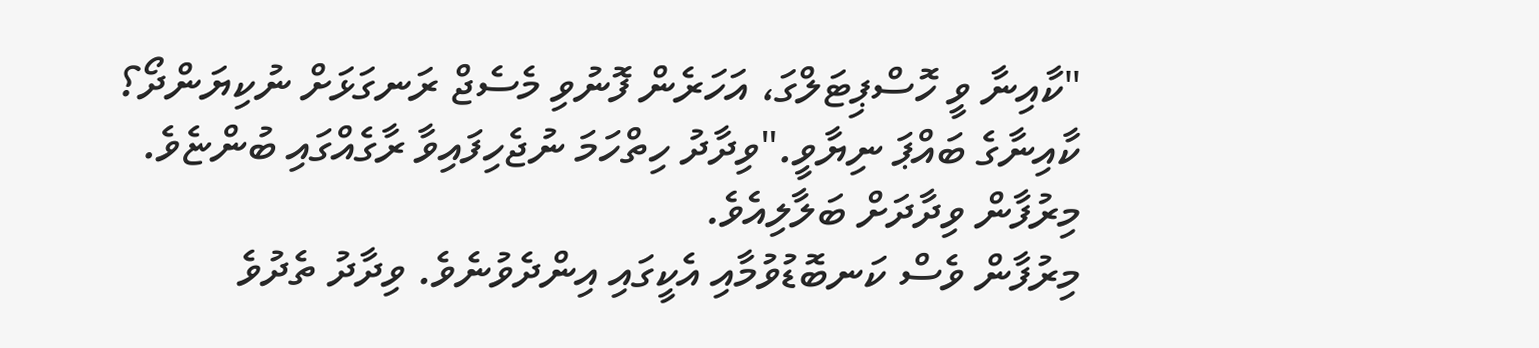"ކާއިނާ ވީ ހޮސްޕިޓަލްގަ، އަހަރެން ފޮނުވި މެސެޖް ރަނގަޅަށް ނުކިޔަންދޯ؟ ކާއިނާގެ ބައްޕަ ނިޔާވީ."ވިދާދު ހިތްހަމަ ނުޖެހިފައިވާ ރާގެއްގައި ބުންޏެވެ. މިރުފާން ވިދާދަށް ބަލާލިއެވެ.
މިރުފާން ވެސް ކަނބޮޑުވުމާއި އެކީގައި އިންދެވުނެވެ. ވިދާދު ތެދުވެ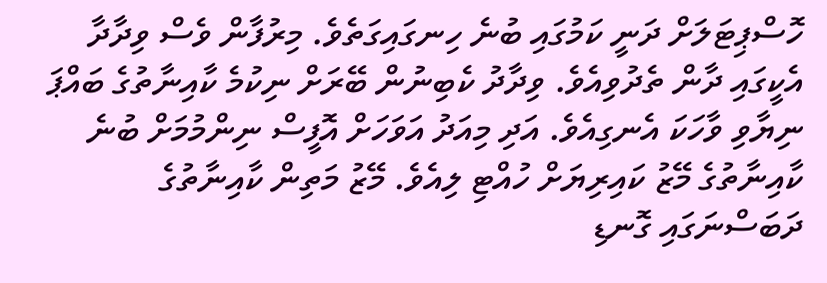ހޮސްޕިޓަލަށް ދަނީ ކަމުގައި ބުނެ ހިނގައިގަތެވެ. މިރުފާން ވެސް ވިދާދާ އެކީގައި ދާން ތެދުވިއެވެ. ވިދާދު ކެބިނުން ބޭރަށް ނިކުމެ ކާއިނާތުގެ ބައްޕަ ނިޔާވި ވާހަކަ އެނގިއެވެ. އަދި މިއަދު އަވަހަށް އޮފީސް ނިންމުމަށް ބުނެ ކާއިނާތުގެ މޭޒު ކައިރިޔަށް ހުއްޓި ލިއެވެ. މޭޒު މަތިން ކާއިނާތުގެ ދަބަސްނަގައި ގޮނޑި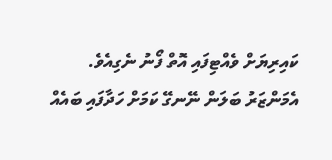ކައިރިޔަށް ވެއްޓިފައި އޮތް ފޯނު ނެގިއެވެ. އެމަންޒަރު ބަލަން ނޭނގޭ ކަމަށް ހަދާފައި ބައެއް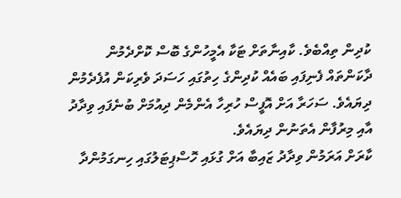ކުދިން ތިއްބެވެ. ކާއިނާތަށް ޓަކާ އެމީހުންގެ ބޮސް ކޮށްދެމުން ދާކަންތައް ފެނިފައި ބައެއް ކުދިންގެ ހިތުގައި ހަސަދަ ވެރިކަން އުފެދެމުން ދިޔައެވެ. ސަހަރާ އަށް އޮފީސް ހުރިހާ އެންމެން ދިއުމަށް ބުނެފައި ވިދާދު އާއި މިރުފާން އެތަނުން ދިޔައެވެ.
ކާރަށް އަރަމުން ވިދާދު ޒައިބާ އަށް ގުޅައި ހޮސްޕިޓަލުގައި ހިނގަމުންދާ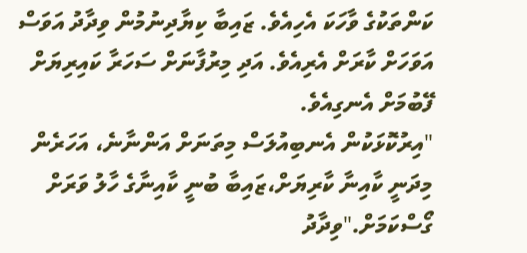ކަންތަކުގެ ވާހަކަ އެހިއެވެ. ޒައިބާ ކިޔާދިނުމުން ވިދާދު އަވަސް އަވަހަށް ކާރަށް އެރިއެވެ. އަދި މިރުފާނަށް ސަހަރާ ކައިރިޔަށް ފޭބުމަށް އެނގިއެވެ.
"އިރުކޮޅަކުން އެނބިއުލަސް މިތަނަށް އަންނާނެ، އަހަރެން މިދަނީ ކާއިނާ ކާރިޔަށް،ޒައިބާ ބުނީ ކާއިނާގެ ހާލު ވަރަށް ގޯސްކަމަށް."ވިދާދު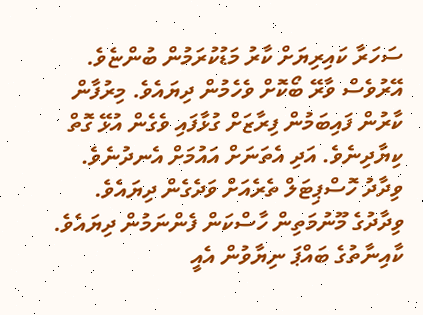ސަހަރާ ކައިރިޔަށް ކާރު މަޑުކުރަމުން ބުންޏެވެ. އޭރުވެސް ވާރޭ ބޯކޮށް ވެހެމުން ދިޔައެވެ. މިރުފާން ކާރުން ފައިބަމުން ފިރާޒަށް ގުޅާފައި ވެގެން އުޅޭ ގޮތް ކިޔާދިނެވެ. އަދި އެތަނަށް އައުމަށް އެނދުނެވެ.
ވިދާދު ހޮސްޕިޓަލް ތެރެއަށް ވަދެގެން ދިޔައެވެ. ވިދާދުގެ މޫނުމަތިން ހާސްކަން ފެންނަމުން ދިޔައެވެ. ކާއިނާތުގެ ބައްޕަ ނިޔާވުން އެއީ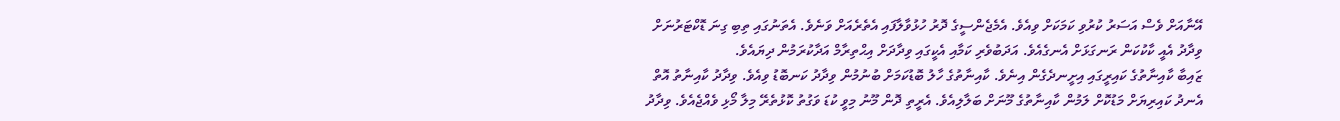އޭނާއަށް ވެސް އަސަރު ކުރުވި ކަމަކަށް ވިއެވެ. އެމެޖެންސީގެ ދޮރު ހުޅުވާލާފައި އެތެރެއަށް ވަނެވެ. އެތަނުގައި ތިބި ގިނަ ޑޮކްޓަރުނަށް ވިދާދު އެއީ ކާކުކަން ރަނގަޅަށް އެނގެއެވެ. އަދަބުވެރި ކަމާއި އެކީގައި ވިދާދަށް އިޙްތިރާމް އަދާކުރަމުން ދިޔައެވެ.
ޒައިބާ ކާއިނާތުގެ ކައިރީގައި އިށީނދެގެން އިނެވެ. ކާއިނާތުގެ ހާލު ބޮޑުކަމަށް ބުނުމުން ވިދާދު ކަނބޮޑު ވިއެވެ. ވިދާދު ކާއިނާތު އޮތް އެނދު ކައިރިޔަށް މަޑުކޮށް ލަމުން ކާއިނާތުގެ މޫނަށް ބަލާލިއެވެ. އެރީތި ދޮން މޫނު މިވީ ކުޑަ ވަގުތު ކޮޅުތެރޭ މިލާ މޯޅި ވެއްޖެއެވެ. ވިދާދު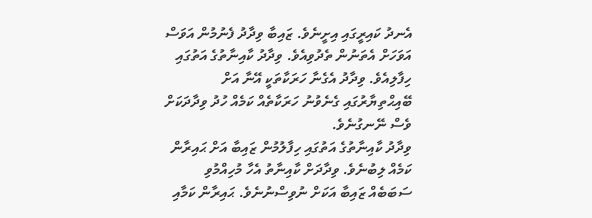އެނދު ކައިރީގައި އިށީނެވެ. ޒައިބާ ވިދާދު ފެނުމުން އަވަސް އަވަހަށް އެތަނުން ތެދުވިއެވެ. ވިދާދު ކާއިނާތުގެ އަތުގައި ހިފާލިއެވެ. ވިދާދު އެގެނާ ހަރަކާތަކީ އޭނާ އަށް ބޭއިޙްތިޔާރުގައި ގެނެވުނު ހަރަކާތެއް ކަމެއް ހުދު ވިދާދަކަށް ވެސް ނޭނގުނެވެ.
ވިދާދު ކާއިނާތުގެ އަތުގައި ހިފާލުމުން ޒައިބާ އަށް ޙައިރާން ކަމެއް ލިބުނެވެ. ވިދާދަށް ކާއިނާތު އެހާ މުހިއްމުވި ސަބަބެއް ޒައިބާ އަކަށް ނުވިސްނުނެވެ. ޙައިރާން ކަމާއި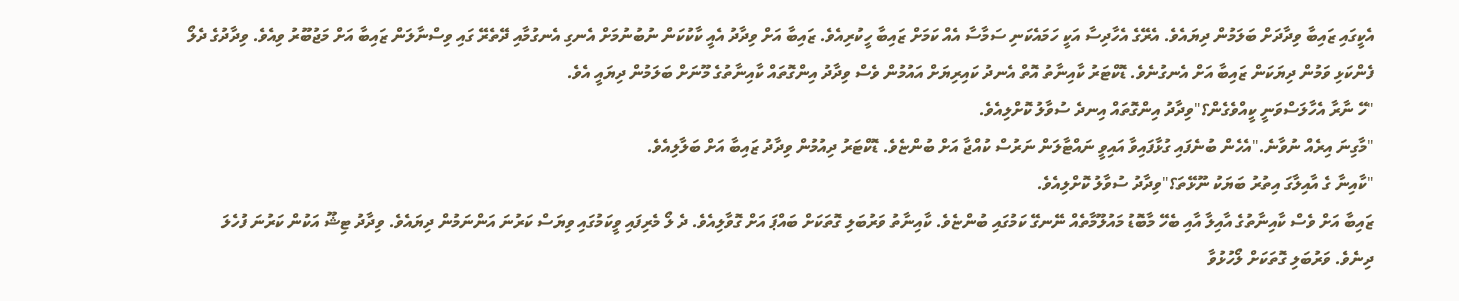އެކީގައި ޒައިބާ ވިދާދަށް ބަލަމުން ދިޔައެވެ. އެރޭގެ އެހާދިސާ އަކީ ހަމައެކަނި ސަމާސާ އެއް ކަމަށް ޒައިބާ ހީކުރިއެވެ. ޒައިބާ އަށް ވިދާދު އެއީ ކާކުކަން ނުބުނުމަށް އެނގި އެނގުމާއި ދޭތެރޭ ގައި ވިސްނާލަން ޒައިބާ އަށް މަޖުބޫރު ވިއެވެ. ވިދާދުގެ ދެލޯ ފެންކަޅި ވަމުން ދިޔަކަން ޒައިބާ އަށް އެނގުނެވެ. ޑޮކްޓަރު ކާއިނާތު އޮތް އެނދު ކައިރިޔަށް އައުމުން ވެސް ވިދާދު އިންގޮތައް ކާއިނާތުގެ މޫނަށް ބަލަމުން ދިޔައީ އެވެ.
"ހޭ ނާރާ އެހާލަސްވަނީ ކީއްވެގެން؟"ވިދާދު އިންގޮތައް އިނދެ ސުވާލު ކޮށްލިއެވެ.
"މާގިނަ އިރެއް ނުވާނެ."އެހެން ބުނެފައި ގުޅާފައިވާ އައިވީ ނައްޓާލަން ނަރުސް ކުއްޖާ އަށް ބުންޏެވެ. ޑޮކްޓަރު ދިއުމުން ވިދާދު ޒައިބާ އަށް ބަލާލިއެވެ.
"ކާއިނާ ގެ އާއިލާގަ އިތުރު ބަޔަކު ނޫޅޭތަ؟"ވިދާދު ސުވާލު ކޮށްލިއެވެ.
ޒައިބާ އަށް ވެސް ކާއިނާތުގެ އާއިލާ އާއި ބެހޭ މާބޮޑު މައުލޫމާތެއް ނޭނގޭ ކަމުގައި ބުންޏެވެ. ކާއިނާތު ވަރުބަލި ގޮތަކަށް ބައްޕަ އަށް ގޮވާލިއެވެ. ދެ ލޯ މެރިފައި ވީކަމުގައި ވިޔަސް ކަރުނަ އަންނަމުން ދިޔައެވެ. ވިދާދު ޓިޝޫ އަކުން ކަރުނަ ފުހެލަ ދިނެވެ. ވަރުބަލި ގޮތަކަށް ލޯހުޅުވާ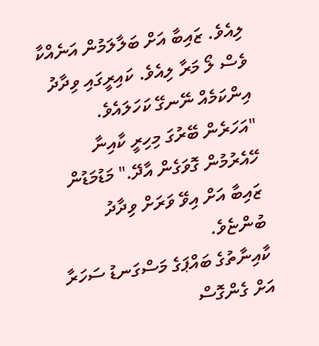ލިއެވެ. ޒައިބާ އަށް ބަލާލަމުން އަނެއްކާ ވެސް ލޯ މަރާ ލިއެވެ. ކައިރީގައި ވިދާދު އިންކަމެއް ނޭނގޭ ކަހަލައެވެ.
"އަހަރެން ބޭރުގަ މިހިރީ ކާއިނާ ހޭއެރުމުން ގޮވަގެން އާދޭ." މަޑުމަޑުން ޒައިބާ އަށް އިވޭ ވަރަށް ވިދާދު ބުންޏެވެ.
ކާއިނާތުގެ ބައްޕަގެ މަސްގަނޑު ސަހަރާ އަށް ގެންގޮސް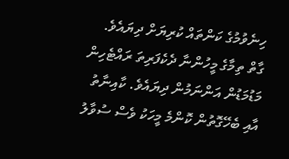ހިނެވުމުގެ ކަންތައް ކުރިޔަށް ދިޔައެވެ. ގާތް ތިމާގެ މީހުންނާ ދެކެފަރިތަ ރައްޓެހިން މަޑުމަޑުން އަންނަމުން ދިޔައެވެ. ކާއިނާތު އާއި ބެހޭގޮތުން ކޮންމެ މީހަކު ވެސް ސުވާލު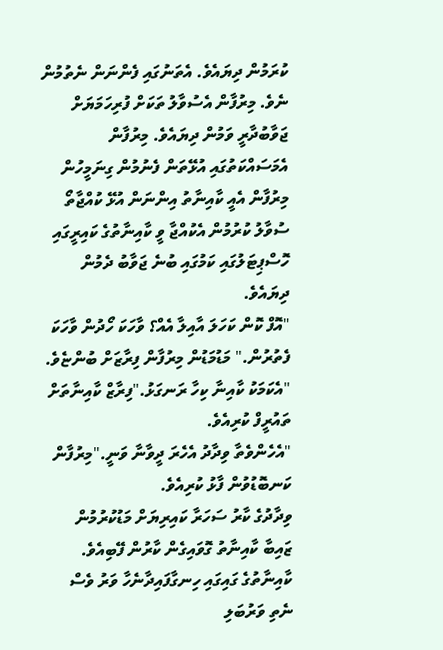ކުރަމުން ދިޔައެވެ. އެތަނުގައި ފެންނަން ނެތުމުން ނެވެ. މިރުފާން އެސުވާލު ތަކަށް ފުރިހަމަޔަށް ޖަވާބުދާރީ ވަމުން ދިޔައެވެ. މިރުފާން އެމަސައްކަތުގައި އުޅޭތަން ފެނުމުން ގިނަމީހުން މިރުފާން އެއީ ކާއިނާތު އިންނަން އުޅޭ ކުއްޖާތޯ ސުވާލު ކުރުމުން އެކުއްޖާ ވީ ކާއިނާތުގެ ކައިރީގައި ހޮސްޕިޓަލުގައި ކަމުގައި ބުނެ ޖަވާބު ދެމުން ދިޔައެވެ.
"އޮފް ކޮން ކަހަލަ އާއިލާ އެއް؟ ވާހަކަ ހޯދުން ވާހަކަ ފެތުރުން." މަޑުމަޑުން މިރުފާން ފިރާޒަށް ބުންޏެވެ.
"އެކަމަކު ކާއިނާ ކިހާ ރަނގަޅު."ފިރާޒް ކާއިނާތަށް ތައުރީފް ކުރިއެވެ.
"އެހެންވެތާ ވިދާދު އެހެރަ ދީވާނާ ވަނީ."މިރުފާން ކަނބޮޑުވުން ފާޅު ކުރިއެވެ.
ވިދާދުގެ ކާރު ސަހަރާ ކައިރިޔަށް މަޑުކުރުމުން ޒައިބާ ކާއިނާތު ގޮވައިގެން ކާރުން ފޭބިއެވެ. ކާއިނާތުގެ ގައިގައި ހިނގާފައިދާނެހާ ވަރު ވެސް ނެތި ވަރުބަލި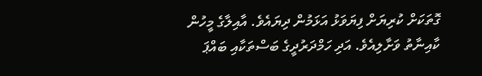ގޮތަކަށް ކުރިޔަށް ފިޔަވަޅު އަޅަމުން ދިޔައެވެ. އާއިލާގެ މީހުން ކާއިނާތު ވަށާލިއެވެ. އަދި ހަމްދަރުދީގެ ބަސްތަކާއި ބައްޕަ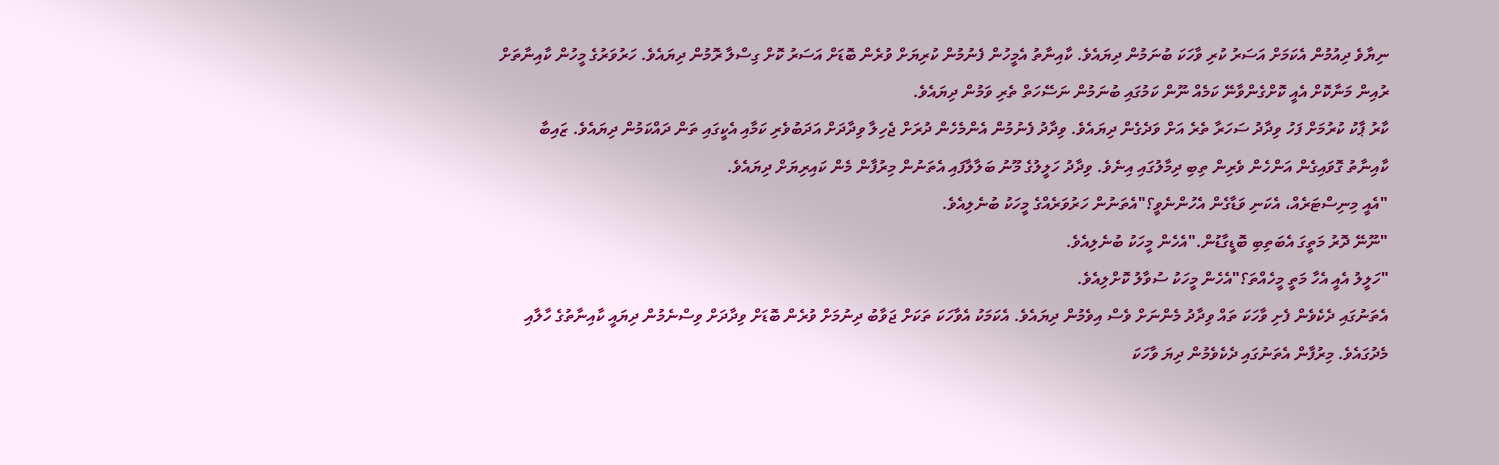ނިޔާވެ ދިއުމުން އެކަމަށް އަސަރު ކުރި ވާހަކަ ބުނަމުން ދިޔައެވެ. ކާއިނާތު އެމީހުން ފެނުމުން ކުރިޔަށް ވުރެން ބޮޑަށް އަސަރު ކޮށް ގިސްލާ ރޮމުން ދިޔައެވެ. ހަރުވަރުގެ މީހުން ކާއިނާތަށް ރުއިން މަނާކޮށް އެއީ ކޮށްގެންވާނޭ ކަމެއް ނޫން ކަމުގައި ބުނަމުން ނަސޭހަތް ތެރި ވަމުން ދިޔައެވެ.
ކާރު ޕާކު ކުރުމަށް ފަހު ވިދާދު ސަހަރާ ތެރެ އަށް ވަދެގެން ދިޔައެވެ. ވިދާދު ފެނުމުން އެންމެހެން ދުރަށް ޖެހިލާ ވިދާދަށް އަދަބުވެރި ކަމާއި އެކީގައި ތަން ދައްކަމުން ދިޔައެވެ. ޒައިބާ ކާއިނާތު ގޮވައިގެން އަންހެން ވެރިން ތިބި ދިމާލުގައި އިނެވެ. ވިދާދު ހަލީލުގެ މޫނު ބަލާލާފައި އެތަނުން މިރުފާން މެން ކައިރިޔަށް ދިޔައެވެ.
"އެއީ މިނިސްޓަރެއް، އެކަނި ވަޑާގެން އެހުންނެވީ؟"އެތަނުން ހަރުވަރެއްގެ މީހަކު ބުނެލިއެވެ.
"ނޫނޭ ދޮރު މަތީގަ އެބަތިބި ބޮޑީގާޑުން."އެހެން މީހަކު ބުނެލިއެވެ.
"ހަލީލު އެއީ އެހާ މަތީ މީހެއްތަ؟"އެހެން މީހަކު ސުވާލު ކޮށްލިއެވެ.
އެތަނުގައި ދެކެވެން ފެށި ވާހަކަ ތައް ވިދާދު މެންނަށް ވެސް އިވެމުން ދިޔައެވެ. އެކަމަކު އެވާހަކަ ތަކަށް ޖަވާބު ދިނުމަށް ވުރެން ބޮޑަށް ވިދާދަށް ވިސްނެމުން ދިޔައީ ކާއިނާތުގެ ހާލާއި މެދުގައެވެ. މިރުފާން އެތަނުގައި ދެކެވެމުން ދިޔަ ވާހަކަ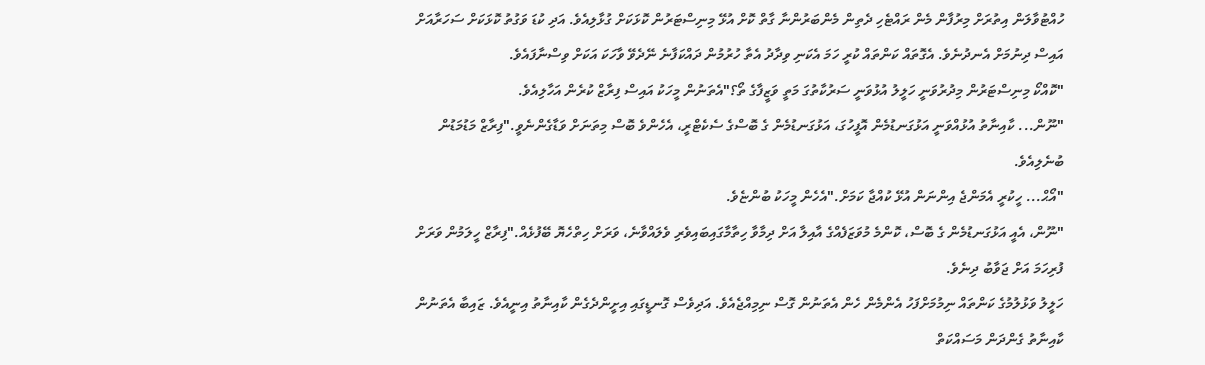ހުއްޓުވާލަން އިތުރަށް މިރުފާން މެން ރައްޓެހި ދެތިން މެންބަރުންނާ ގާތް ކޮށް އުޅޭ މިނިސްޓަރުން ކޮޅަކަށް ގުޅާލިއެވެ. އަދި ކުޑަ ވަގުތު ކޮޅަކަށް ސަހަރާއަށް އައިސް ދިނުމަށް އެނދުނެވެ. އެގޮތައް ކަންތައް ކުރީ ހަމަ އެކަނި ވިދާދު އެތާ ހުރުމުން ދައްކަފާނެ ނޭދެވޭ ވާހަކަ އަކަށް ވިސްނާފައެވެ.
"ކޮއްކޯ މިނިސްޓަރުން މިދުރުވަނީ ހަލީލު އުޅުވަނީ ސަރުކާތުގަ މަތީ ވަޒީފާގެ ތޯ؟"އެތަނުން މީހަކު އައިސް ފިރާޒް ކުރެން އަހާލިއެވެ.
"ނޫން... ކާއިނާތު އުޅުއްވަނީ އަޅުގަނޑުމެން އޮފީހުގަ، އަޅުގަނޑުމެން ގެ ބޮސްގެ ސެކެޓްރީ، އެހެންވެ ބޮސް މިތަނަށް ވަޑާގެންނެވީ."ފިރާޒް މަޑުމަޑުން ބުނެލިއެވެ.
"އޯޙް... ހީކުރީ އެމަންޖެ އިންނަން އުޅޭ ކުއްޖާ ކަމަށް."އެހެން މީހަކު ބުންޏެވެ.
"ނޫން، އެއީ އަޅުގަނޑުމެން ގެ ބޮސް، ކޮންމެ މުވަޒަފެއްގެ އާއިލާ އަށް ދިމާވާ ހިތާމާގައިބައިވެރި ވެލައްވާނެ، ވަރަށް ހިތްހެޔޮ ބޭފުޅެއް."ފިރާޒް ހީލަމުން ވަރަށް ފުރިހަމަ އަށް ޖަވާބު ދިނެވެ.
ހަލީލު ވަޅުލުމުގެ ކަންތައް ނިމުމަށްފަހު އެންމެން ހެން އެތަނުން ގޮސް ނިމިއްޖެއެވެ. އަދިވެސް ގޮނޑީގައި އިށީންދެގެން ކާއިނާތު އިނީއެވެ. ޒައިބާ އެތަނުން ކާއިނާތު ގެންދަން މަސައްކަތް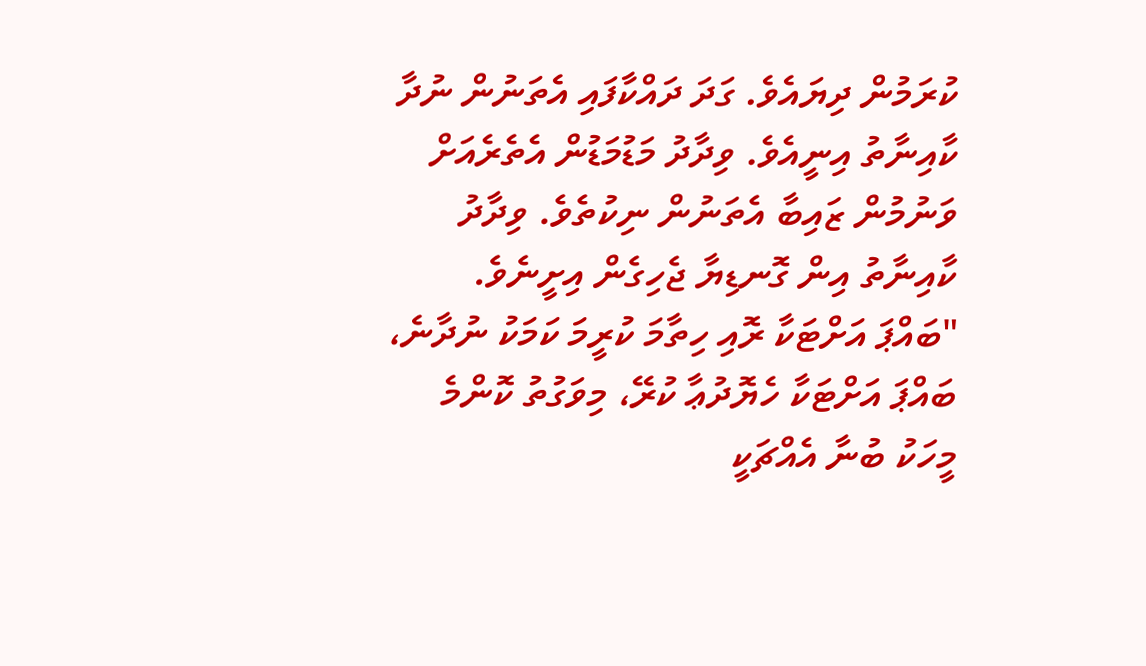ކުރަމުން ދިޔައެވެ. ގަދަ ދައްކާފައި އެތަނުން ނުދާ ކާއިނާތު އިނީއެވެ. ވިދާދު މަޑުމަޑުން އެތެރެއަށް ވަނުމުން ޒައިބާ އެތަނުން ނިކުތެވެ. ވިދާދު ކާއިނާތު އިން ގޮނޑިޔާ ޖެހިގެން އިށީނެވެ.
"ބައްޕަ އަށްޓަކާ ރޮއި ހިތާމަ ކުރީމަ ކަމަކު ނުދާނެ، ބައްޕަ އަށްޓަކާ ހެޔޮދުޢާ ކުރޭ، މިވަގުތު ކޮންމެ މީހަކު ބުނާ އެއްޗަކީ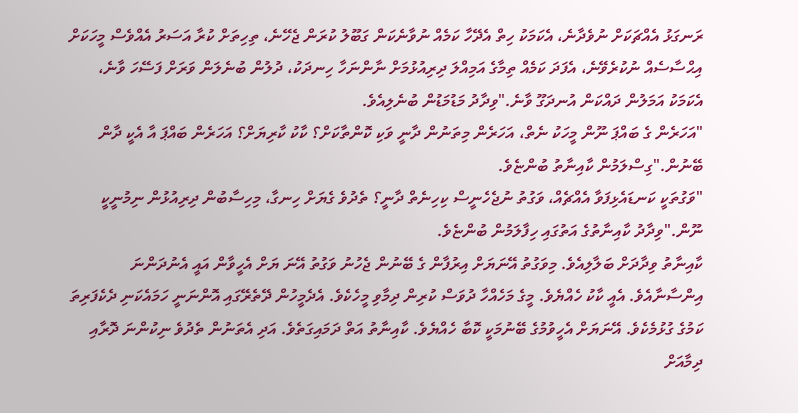ރަނގަޅު އެއްޗަކަށް ނުވެދާނެ، އެކަމަކު ހިތް އެދޭހާ ކަމެއް ނުވާނެކަން ގަބޫލު ކުރަން ޖެހޭނެ، ތިހިތަށް ކުރާ އަސަރު އެއްވެސް މީހަކަށް އިޙްސާސެއް ނުކުރެވޭނެ، އެފަދަ ކަމެއް ތިމާގެ އަމިއްލަ ދިރިއުޅުމަށް ނާންނަހާ ހިނދަކު، ދުލުން ބުނެލަން ވަރަށް ފަސޭހަ ވާނެ، އެކަމަކު އަމަލުން ދައްކަން އުނދަގޫ ވާނެ."ވިދާދު މަޑުމަޑުން ބުނެލިއެވެ.
"އަހަރެން ގެ ބައްޕަ ނޫން މީހަކު ނެތް، އަހަރެން މިތަނުން ދާނީ ވަކި ކޮންތާކަށް؟ ކާކު ކާރިޔަށް؟ އަހަރެން ބައްޕަ އާ އެކީ ދާން ބޭނުން."ގިސްލަމުން ކާއިނާތު ބުންޏެވެ.
"ވަގުތަކީ ކަނޑައެޅިފަވާ އެއްޗެއް، ވަގުތު ނުޖެހެނީސް ކިހިނެތް ދާނީ؟ ތެދުވެ ގެޔަށް ހިނގާ، މިހިސާބުން ދިރިއުޅުން ނިމުނީކީ ނޫން."ވިދާދު ކާއިނާތުގެ އަތުގައި ހިފާލަމުން ބުންޏެވެ.
ކާއިނާތު ވިދާދަށް ބަލާލިއެވެ. މިވަގުތު އޭނަޔަށް އިރުފާން ގެ ބޭނުން ޖެހުނު ވަގުތު އޭނަ ޔަށް އެހީވާން އައީ އެނުދަންނަ އިންސާނާއެވެ. އެއީ ކާކު ހެއްޔެވެ. މީގެ މަހެއްހާ ދުވަސް ކުރިން ދިމާވި މީހެކެވެ. އެދެމީހުން ދޭތެރޭގައި އޮންނަނީ ހަމައެކަނި ދެކެފަރިތަ ކަމުގެ ގުޅުމެކެވެ. އޭނަޔަށް އެހީވުމުގެ ބޭނުމަކީ ކޮބާ ހެއްޔެވެ. ކާއިނާތު އަތް ދަމައިގަތެވެ. އަދި އެތަނުން ތެދުވެ ނިކުންނަ ދޮރާއި ދިމާއަށް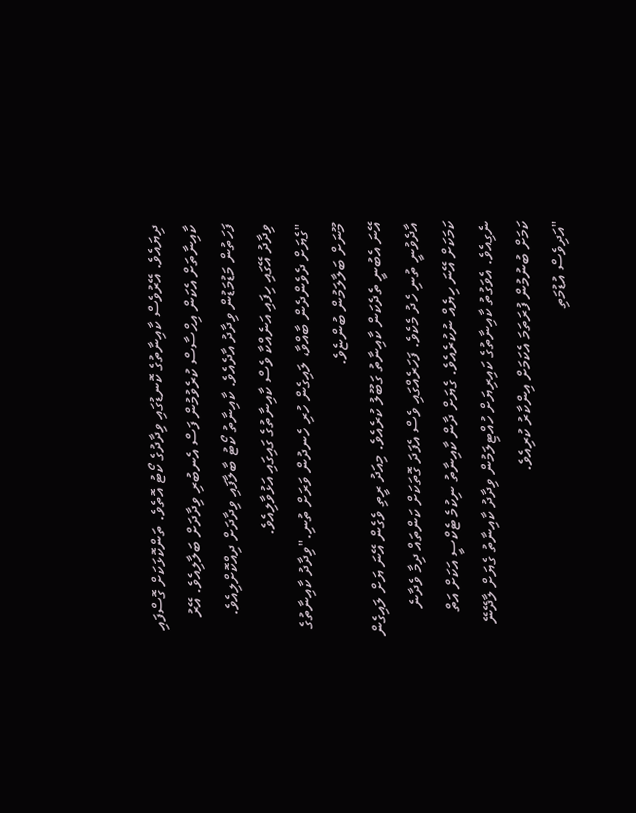ދިޔައެވެ. އޭރުވެސް ކާއިނާތުގެ ކޮނޑުގައި ވިދާދުގެ ކޯޓު އޮތެވެ. ތަންކޮޅަކަށް ގޮސްފައި ކާއިނާތަށް އެކަން އިޙްސާސް ކުރެވުމުން ފަސް އެނބުރި ވިދާދަށް ބަލާލިއެވެ. އޭރު ފަހަތުން މަޑުމަޑުން ވިދާދު އާދެއެވެ. ކާއިނާތު ކޯޓު ބާލާފައި ވިދާދަށް ދިއްކޮށްލިއެވެ. ވިދާދު އޭގައި ހިފައި އަނެއްކާ ވެސް ކާއިނާތުގެ ގައިގައި އަޅުވާލިއެވެ.
"ގެޔަށް ދެވެންދެން ބާއްވާ، ލައިގެން ހުރި ހެނދުން ވަރަށް ތުނި."ވިދާދު ކާއިނާތުގެ މޫނަށް ބަލާލަމުން ބުންޏެވެ.
އޭނަ އެބުނީ ތެދެކަން ކާއިނާތު ގަބޫލު ކުރެއެވެ. މިއަދު ރީތި ވެގެން އޭނަ ޔަށް ލައިގެން އާދެވުނީ ތުނި ހެދު މެކެވެ. ފަހަރެއްގައި ވެސް އެފަދަ ގޮތަކަށް ކަންތައް ދިމާ ވެދާނެ ކަމަކަށް އޭނަ ހިޔެއް ނުކުރެއެވެ. ގެޔަށް ދާން ކާއިނާތު ނިކުމެ ޓެކްސީ އަކަށް އަތް ނެގިއެވެ. އެވަގުތު ކާއިނާތުގެ ކައިރިޔަށް ހުއްޓިލަމުން ވިދާދު ކާއިނާތު ގެޔަށް ލާދޭނޭ ކަމަށް ބުނުމުން ފުރަތަމަ އެކަމަށް އިންކާރު ކުރިއެވެ.
"އަދިވެސް އުޑުމަތި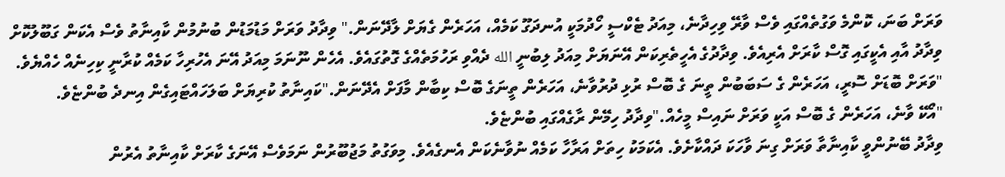ވަރަށް ބަނަ، ކޮންމެ ވަގުތެއްގައި ވެސް ވާރޭ ވިހިދާނެ، މިއަދު ޓެކްސީ ހޯދުމަކީ އުނދަގޫ ކަމެއް، އަހަރެން ގެޔަށް ލާދޭނަން." ވިދާދު ވަރަށް މަޑުމަޑުން ބުނުމުން ކާއިނާތު ވެސް އެކަން ގަބޫލުކޮށް ވިދާދު އާއި އެކީގައި ގޮސް ކާރަށް އެރިއެވެ. ވިދާދުގެ އެހީތެރިކަން އޭނަޔަށް މިއަދު ލިބުނީ الله ދެއްވި ރަހުމަތެއްގެ ގޮތުގައެވެ. އެހެން ނޫނަމަ މިއަދު އޭނަ އެހުރިހާ ކަމެއް ކުރާނީ ކިހިނެއް ހެއްޔެވެ.
"ވަރަށް ބޮޑަށް ސޮރީ، އަހަރެން ގެ ސަބަބުން ތީނަ ގެ ބޮސް ރުޅި ދުރުވާނެ، އަހަރެން ތީނަގެ ބޮސް ކިބާން މާފަށް އެދޭނަން."ކައިނާތު ކުރިޔަށް ބަލަހައްޓައިގެން އިނދެ ބުންޏެވެ.
"އޯކޭ ވާނެ، އަހަރެން ގެ ބޮސް އަކީ ވަރަށް ނައިސް މީހެއް."ވިދާދު ހިމޭން ރާގެއްގައި ބުންޏެވެ.
ވިދާދު ބޭނުންވީ ކާއިނާތާ ވަރަށް ގިނަ ވާހަކަ ދައްކާށެވެ. އެކަމަކު ހިތަށް އަރާހާ ކަމެއް ނުވާނެކަން އެނގެއެވެ. މިވަގުތު މަޖުބޫރުން ނަމަވެސް އޭނަގެ ކާރަށް ކާއިނާތު އެރުން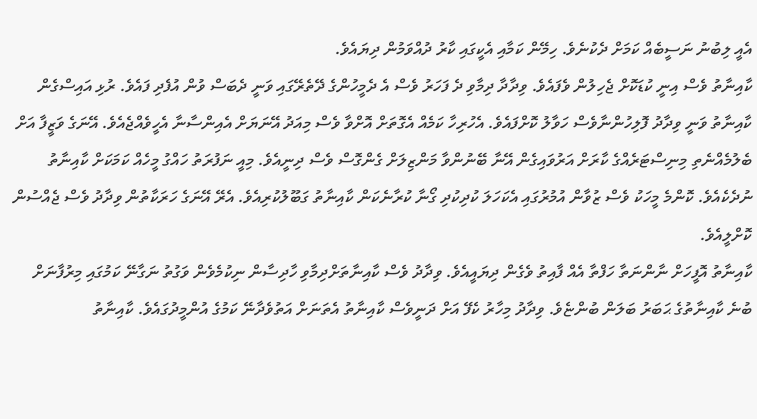އެއީ ލިބުނު ނަސީބެއް ކަމަށް ދެކުނެވެ. ހިމޭން ކަމާއި އެކީގައި ކާރު ދުއްވަމުން ދިޔައެވެ.
ކާއިނާތު ވެސް އިނީ ކުޑަކޮށް ޖެހިލުން ވެފައެވެ. ވިދާދާ ދިމާވި ދެ ފަހަރު ވެސް އެ ދެމީހުންގެ ދޭތެރޭގައި ވަނީ ދެބަސް ވުން އުފެދި ފައެވެ. ރުޅި އައިސްގެން ކާއިނާތު ވަނީ ވިދާދު ފޮލިހުންނާވެސް ހަވާލު ކޮށްފައެވެ. އެހުރިހާ ކަމެއް އެގޮތަށް އޮށްވާ ވެސް މިއަދު އޭނަޔަށް އެއިންސާނާ އެހީވެއްޖެއެވެ. އޭނަގެ ވަޒީފާ އަށް ބެލުމެއްނެތި މިނިސްޓަރެއްގެ ކާރަށް އަރުވައިގެން އޭނާ ބޭނުންވާ މަންޒިލަށް ގެންގޮސް ވެސް ދިނީއެވެ. މިއީ ނަފުރަތު ހައްގު މީހެއް ކަމަކަށް ކާއިނާތު ނުދެކެއެވެ. ކޮންމެ މީހަކު ވެސް ޒުވާން އުމުރުގައި އެކަހަލަ ކުދިކުދި ގޯނާ ކުރާނެކަން ކާއިނާތު ގަބޫލުކުރިއެވެ. އެރޭ އޭނަގެ ހަރަކާތުން ވިދާދު ވެސް ޖެއްސުން ކޮށްލީއެވެ.
ކާއިނާތު އޮފީހަށް ނާންނަތާ ހަފްތާ އެއް ފާއިތު ވެގެން ދިޔައީއެވެ. ވިދާދު ވެސް ކާއިނާތަށްދިމާވި ހާދިސާން ނިކުމެވެން ވަގުތު ނަގާނޭ ކަމުގައި މިރުފާނަށް ބުނެ ކާއިނާތުގެ ޙަބަރު ބަލަން ބުންޏެވެ. ވިދާދު މިހާރު ކެފޭ އަށް ދަނީވެސް ކާއިނާތު އެތަނަށް އަތުވެދާނޭ ކަމުގެ އުންމީދުގައެވެ. ކާއިނާތު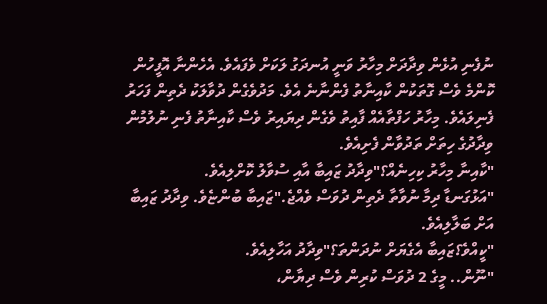ނުފެނި އުޅެން ވިދާދަށް މިހާރު ވަނީ އުނދަގު ލަކަށް ވެފައެވެ. އެހެންނާ އޮފީހުން ކޮންމެ ވެސް ގޮތަކުން ކާއިނާތު ފެންނާނެ އެވެ. މަދުވެގެން ދުވާލަކު ދެތިން ފަހަރު ފެނިލައެވެ. މިހާރު ހަފްތާއެއް ފާއިތު ވެގެން ދިޔައިރު ވެސް ކާއިނާތު ފެނި ނުލުމުން ވިދާދުގެ ހިތަށް ތަދުވާން ފެށިއެވެ.
"ކާއިނާ މިހާރު ކިހިނެއް؟"ވިދާދު ޒައިބާ އާއި ސުވާލު ކޮށްލިއެވެ.
"އަޅުގަނޑާ ދިމާ ނުވާތާ ދެތިން ދުވަސް ވެއްޖެ."ޒައިބާ ބުންޏެވެ. ވިދާދު ޒައިބާ އަށް ބަލާލިއެވެ.
"ކީއްވެ؟ޒައިބާ އެގެޔަށް ނުދަންތަ؟"ވިދާދު އަހާލިއެވެ.
"ނޫން.. މީގެ 2 ދުވަސް ކުރިން ވެސް ދިޔާން،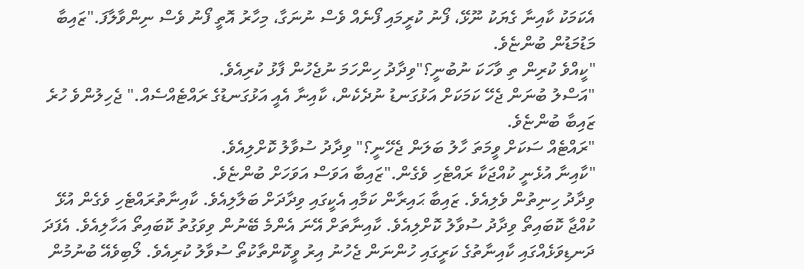އެކަމަކު ކާއިނާ ގެޔަކު ނޫޅޭ، ފޯނު ކުރީމައި ފޯނެއް ވެސް ނުނަގާ، މިހާރު އޮތީ ފޯނު ވެސް ނިންވާލާފަ."ޒައިބާ މަޑުމަޑުން ބުންޏެވެ.
"ކީއްވެ ކުރިން ތި ވާހަކަ ނުބުނީ؟"ވިދާދު ހިންހަމަ ނުޖެހުން ފާޅު ކުރިއެވެ.
"އަސްލު ބުނަން ޖެހޭ ކަމަކަށް އަޅުގަނޑު ނުދެކެން، ކާއިނާ އެއީ އަޅުގަނޑުގެ ރައްޓެއްސެއް." ޖެހިލުންވެ ހުރެ ޒައިބާ ބުންޏެވެ.
"ރައްޓެއް ސަކަށް ވީމަތަ ހާލު ބަލަން ޖެހޭނީ؟" ވިދާދު ސުވާލު ކޮށްލިއެވެ.
"ކާއިނާ އުޅެނީ ކުއްޖަކާ ރައްޓެހި ވެގެން."ޒައިބާ އަވަސް އަވަހަށް ބުންޏެވެ.
ވިދާދު ހިނިތުން ވެލިއެވެ. ޒައިބާ ޙައިރާން ކަމާއި އެކީގައި ވިދާދަށް ބަލާލިއެވެ. ކާއިނާތުރައްޓެހި ވެގެން އުޅޭ ކުއްޖާ ކޮބައިތޯ ވިދާދު ސުވާލު ކޮށްލިއެވެ. ކާއިނާތަށް އޭނަ އެންމެ ބޭނުން ވިވަގުތު ކޮބައިތޯ އަހާލިއެވެ. އެފަދަ ދަނޑިވަޅެއްގައި ކާއިނާތުގެ ކަރީގައި ހުންނަން ޖެހުނު އިރު ވީކޮންތާކުތޯ ސުވާލު ކުރިއެވެ. ލޯބިވެއޭ ބުނުމުން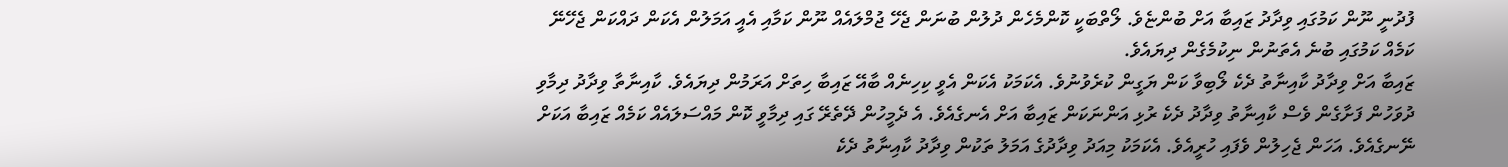ފުދުނީ ނޫން ކަމުގައި ވިދާދު ޒައިބާ އަށް ބުންޏެވެ. ލޯތްބަކީ ކޮންމެހެން ދުލުން ބުނަން ޖެހޭ ޖުމްލައެއް ނޫން ކަމާއި އެއީ އަމަލުން އެކަން ދައްކަން ޖެހޭނޭ ކަމެއް ކަމުގައި ބުނެ އެތަނުން ނިކުމެގެން ދިޔައެވެ.
ޒައިބާ އަށް ވިދާދު ކާއިނާތު ދެކެ ލޯބިވާ ކަން ޔަގީން ކުރެވުނުވެ. އެކަމަކު އެކަން އެވީ ކިހިނެއް ބާއޭ ޒައިބާ ހިތަށް އަރަމުން ދިޔައެވެ. ކާއިނާތާ ވިދާދު ދިމާވި ދުވަހުން ފަށާގެން ވެސް ކާއިނާތު ވިދާދު ދެކެ ރުޅި އަންނަކަން ޒައިބާ އަށް އެނގެއެވެ. އެ ދެމީހުން ދޭތެރޭ ގައި ދިމާވީ ކޮން މައްސަލައެއް ކަމެއް ޒައިބާ އަކަށް ނޭނގެއެވެ. އަހަން ޖެހިލުން ވެފައި ހުރީއެވެ. އެކަމަކު މިއަދު ވިދާދުގެ އަމަލު ތަކުން ވިދާދު ކާއިނާތު ދެކެ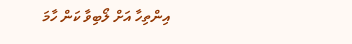އިންތިހާ އަށް ލޯބިވާ ކަން ހާމަ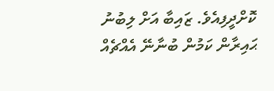ކޮށްދީފިއެވެ. ޒައިބާ އަށް ލިބުނު ޙައިރާން ކަމުން ބުނާނޭ އެއްޗެއް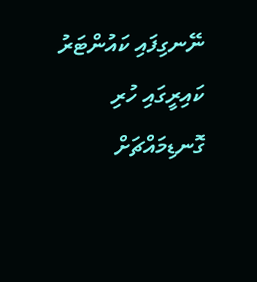ނޭނގިފައި ކައުންޓަރު ކައިރީގައި ހުރި ގޮނޑިމައްޗަށް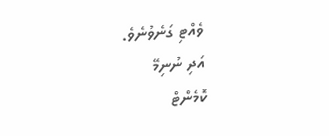ވެއްޓި ގަނެވުނެވެ.
އަދި ނުނިމޭ
ކޮމެންޓް